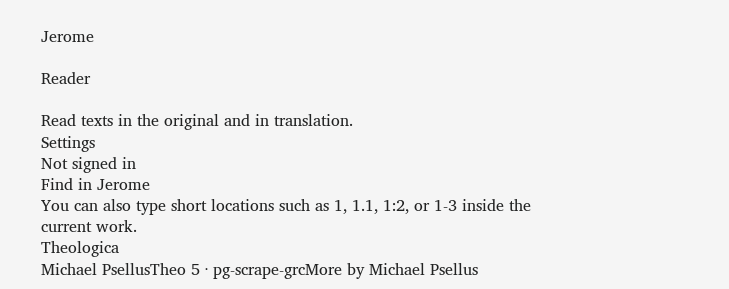Jerome

Reader

Read texts in the original and in translation.
Settings
Not signed in
Find in Jerome
You can also type short locations such as 1, 1.1, 1:2, or 1-3 inside the current work.
Theologica
Michael PsellusTheo 5 · pg-scrape-grcMore by Michael Psellus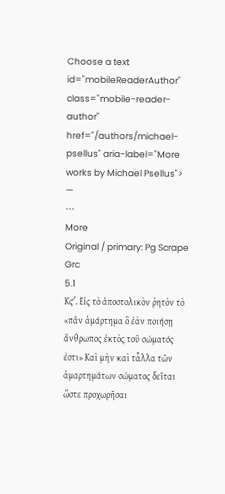Choose a text id="mobileReaderAuthor" class="mobile-reader-author" href="/authors/michael-psellus" aria-label="More works by Michael Psellus"> —
⋯
More
Original / primary: Pg Scrape Grc
5.1
Κϛʹ. Εἰς τὸ ἀποστολικὸν ῥητὸν τὸ «πᾶν ἁμάρτημα ὃ ἐὰν ποιήσῃ ἄνθρωπος ἐκτὸς τοῦ σώματός ἐστι» Καὶ μὴν καὶ τἆλλα τῶν ἁμαρτημάτων σώματος δεῖται ὥστε προχωρῆσαι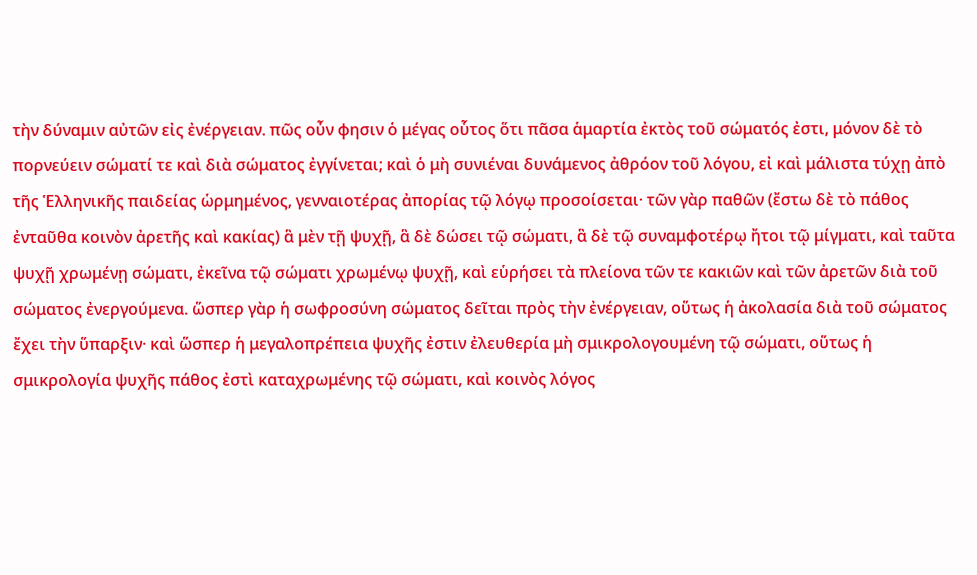τὴν δύναμιν αὐτῶν εἰς ἐνέργειαν. πῶς οὖν φησιν ὁ μέγας οὗτος ὅτι πᾶσα ἁμαρτία ἐκτὸς τοῦ σώματός ἐστι, μόνον δὲ τὸ πορνεύειν σώματί τε καὶ διὰ σώματος ἐγγίνεται; καὶ ὁ μὴ συνιέναι δυνάμενος ἀθρόον τοῦ λόγου, εἰ καὶ μάλιστα τύχῃ ἀπὸ τῆς Ἑλληνικῆς παιδείας ὡρμημένος, γενναιοτέρας ἀπορίας τῷ λόγῳ προσοίσεται· τῶν γὰρ παθῶν (ἔστω δὲ τὸ πάθος ἐνταῦθα κοινὸν ἀρετῆς καὶ κακίας) ἃ μὲν τῇ ψυχῇ, ἃ δὲ δώσει τῷ σώματι, ἃ δὲ τῷ συναμφοτέρῳ ἤτοι τῷ μίγματι, καὶ ταῦτα ψυχῇ χρωμένῃ σώματι, ἐκεῖνα τῷ σώματι χρωμένῳ ψυχῇ, καὶ εὑρήσει τὰ πλείονα τῶν τε κακιῶν καὶ τῶν ἀρετῶν διὰ τοῦ σώματος ἐνεργούμενα. ὥσπερ γὰρ ἡ σωφροσύνη σώματος δεῖται πρὸς τὴν ἐνέργειαν, οὕτως ἡ ἀκολασία διὰ τοῦ σώματος ἔχει τὴν ὕπαρξιν· καὶ ὥσπερ ἡ μεγαλοπρέπεια ψυχῆς ἐστιν ἐλευθερία μὴ σμικρολογουμένη τῷ σώματι, οὕτως ἡ σμικρολογία ψυχῆς πάθος ἐστὶ καταχρωμένης τῷ σώματι, καὶ κοινὸς λόγος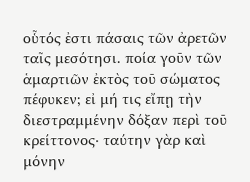οὗτός ἐστι πάσαις τῶν ἀρετῶν ταῖς μεσότησι. ποία γοῦν τῶν ἁμαρτιῶν ἐκτὸς τοῦ σώματος πέφυκεν; εἰ μή τις εἴπῃ τὴν διεστραμμένην δόξαν περὶ τοῦ κρείττονος· ταύτην γὰρ καὶ μόνην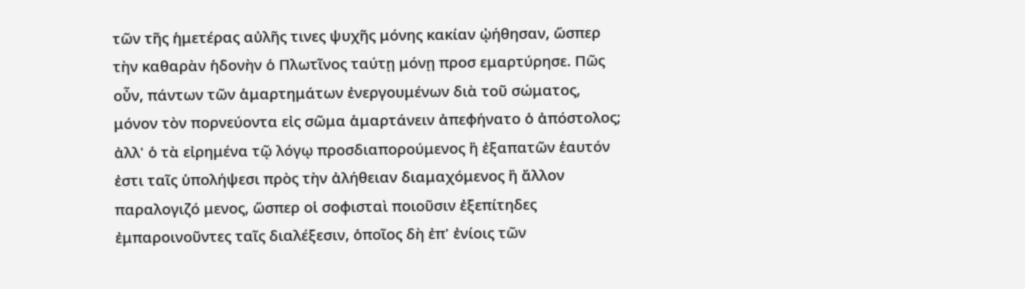τῶν τῆς ἡμετέρας αὐλῆς τινες ψυχῆς μόνης κακίαν ᾠήθησαν, ὥσπερ τὴν καθαρὰν ἡδονὴν ὁ Πλωτῖνος ταύτῃ μόνῃ προσ εμαρτύρησε. Πῶς οὖν, πάντων τῶν ἁμαρτημάτων ἐνεργουμένων διὰ τοῦ σώματος, μόνον τὸν πορνεύοντα εἰς σῶμα ἁμαρτάνειν ἀπεφήνατο ὁ ἀπόστολος; ἀλλ' ὁ τὰ εἰρημένα τῷ λόγῳ προσδιαπορούμενος ἢ ἐξαπατῶν ἑαυτόν ἐστι ταῖς ὑπολήψεσι πρὸς τὴν ἀλήθειαν διαμαχόμενος ἢ ἄλλον παραλογιζό μενος, ὥσπερ οἱ σοφισταὶ ποιοῦσιν ἐξεπίτηδες ἐμπαροινοῦντες ταῖς διαλέξεσιν, ὁποῖος δὴ ἐπ' ἐνίοις τῶν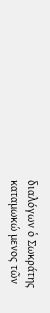διαλόγων ὁ Σωκράτης καταμωκώ μενος τῶν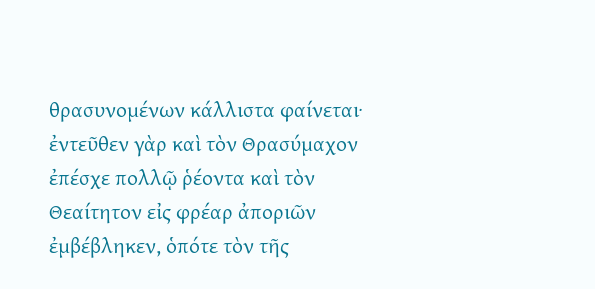θρασυνομένων κάλλιστα φαίνεται· ἐντεῦθεν γὰρ καὶ τὸν Θρασύμαχον ἐπέσχε πολλῷ ῥέοντα καὶ τὸν Θεαίτητον εἰς φρέαρ ἀποριῶν ἐμβέβληκεν, ὁπότε τὸν τῆς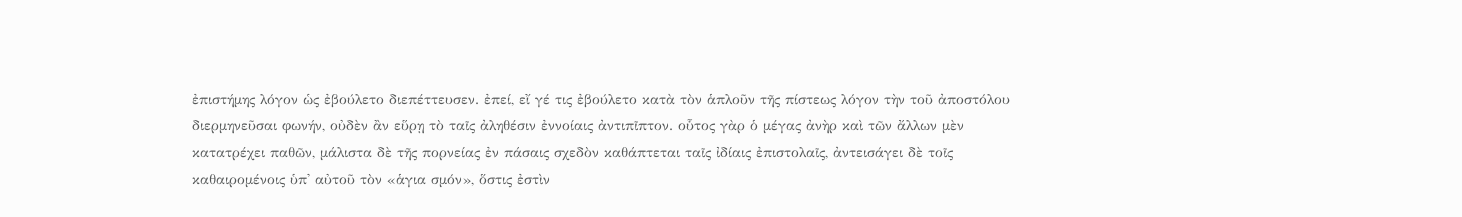ἐπιστήμης λόγον ὡς ἐβούλετο διεπέττευσεν. ἐπεί, εἴ γέ τις ἐβούλετο κατὰ τὸν ἁπλοῦν τῆς πίστεως λόγον τὴν τοῦ ἀποστόλου διερμηνεῦσαι φωνήν, οὐδὲν ἂν εὕρῃ τὸ ταῖς ἀληθέσιν ἐννοίαις ἀντιπῖπτον. οὗτος γὰρ ὁ μέγας ἀνὴρ καὶ τῶν ἄλλων μὲν κατατρέχει παθῶν, μάλιστα δὲ τῆς πορνείας ἐν πάσαις σχεδὸν καθάπτεται ταῖς ἰδίαις ἐπιστολαῖς, ἀντεισάγει δὲ τοῖς καθαιρομένοις ὑπ' αὐτοῦ τὸν «ἁγια σμόν», ὅστις ἐστὶν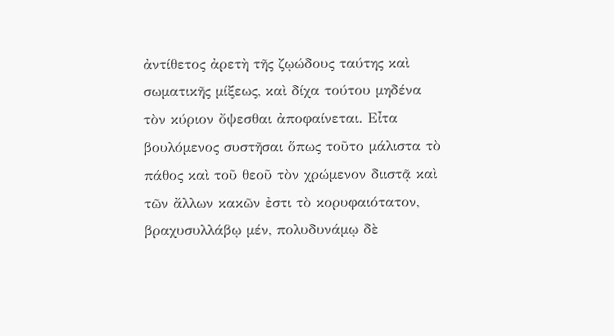ἀντίθετος ἀρετὴ τῆς ζῳώδους ταύτης καὶ σωματικῆς μίξεως, καὶ δίχα τούτου μηδένα τὸν κύριον ὄψεσθαι ἀποφαίνεται. Εἶτα βουλόμενος συστῆσαι ὅπως τοῦτο μάλιστα τὸ πάθος καὶ τοῦ θεοῦ τὸν χρώμενον διιστᾷ καὶ τῶν ἄλλων κακῶν ἐστι τὸ κορυφαιότατον, βραχυσυλλάβῳ μέν, πολυδυνάμῳ δὲ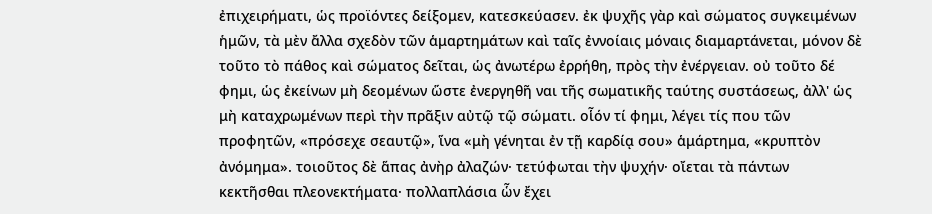ἐπιχειρήματι, ὡς προϊόντες δείξομεν, κατεσκεύασεν. ἐκ ψυχῆς γὰρ καὶ σώματος συγκειμένων ἡμῶν, τὰ μὲν ἄλλα σχεδὸν τῶν ἁμαρτημάτων καὶ ταῖς ἐννοίαις μόναις διαμαρτάνεται, μόνον δὲ τοῦτο τὸ πάθος καὶ σώματος δεῖται, ὡς ἀνωτέρω ἐρρήθη, πρὸς τὴν ἐνέργειαν. οὐ τοῦτο δέ φημι, ὡς ἐκείνων μὴ δεομένων ὥστε ἐνεργηθῆ ναι τῆς σωματικῆς ταύτης συστάσεως, ἀλλ' ὡς μὴ καταχρωμένων περὶ τὴν πρᾶξιν αὐτῷ τῷ σώματι. οἷόν τί φημι, λέγει τίς που τῶν προφητῶν, «πρόσεχε σεαυτῷ», ἵνα «μὴ γένηται ἐν τῇ καρδίᾳ σου» ἁμάρτημα, «κρυπτὸν ἀνόμημα». τοιοῦτος δὲ ἅπας ἀνὴρ ἀλαζών· τετύφωται τὴν ψυχήν· οἴεται τὰ πάντων κεκτῆσθαι πλεονεκτήματα· πολλαπλάσια ὧν ἔχει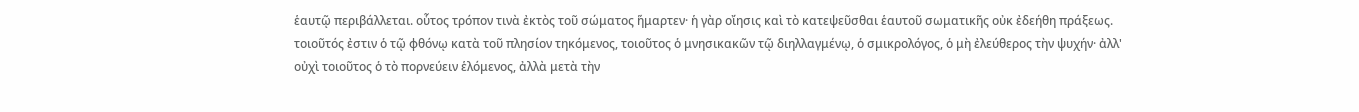ἑαυτῷ περιβάλλεται. οὗτος τρόπον τινὰ ἐκτὸς τοῦ σώματος ἥμαρτεν· ἡ γὰρ οἴησις καὶ τὸ κατεψεῦσθαι ἑαυτοῦ σωματικῆς οὐκ ἐδεήθη πράξεως. τοιοῦτός ἐστιν ὁ τῷ φθόνῳ κατὰ τοῦ πλησίον τηκόμενος, τοιοῦτος ὁ μνησικακῶν τῷ διηλλαγμένῳ, ὁ σμικρολόγος, ὁ μὴ ἐλεύθερος τὴν ψυχήν· ἀλλ' οὐχὶ τοιοῦτος ὁ τὸ πορνεύειν ἑλόμενος, ἀλλὰ μετὰ τὴν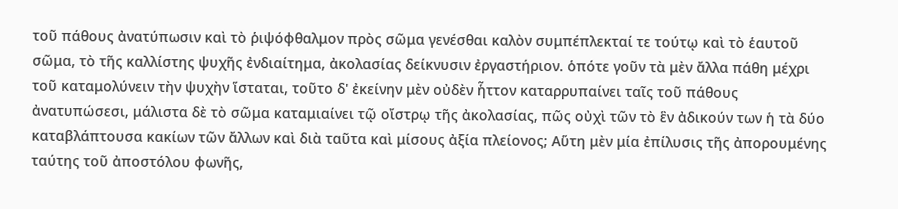τοῦ πάθους ἀνατύπωσιν καὶ τὸ ῥιψόφθαλμον πρὸς σῶμα γενέσθαι καλὸν συμπέπλεκταί τε τούτῳ καὶ τὸ ἑαυτοῦ σῶμα, τὸ τῆς καλλίστης ψυχῆς ἐνδιαίτημα, ἀκολασίας δείκνυσιν ἐργαστήριον. ὁπότε γοῦν τὰ μὲν ἄλλα πάθη μέχρι τοῦ καταμολύνειν τὴν ψυχὴν ἵσταται, τοῦτο δ' ἐκείνην μὲν οὐδὲν ἧττον καταρρυπαίνει ταῖς τοῦ πάθους ἀνατυπώσεσι, μάλιστα δὲ τὸ σῶμα καταμιαίνει τῷ οἴστρῳ τῆς ἀκολασίας, πῶς οὐχὶ τῶν τὸ ἓν ἀδικούν των ἡ τὰ δύο καταβλάπτουσα κακίων τῶν ἄλλων καὶ διὰ ταῦτα καὶ μίσους ἀξία πλείονος; Αὕτη μὲν μία ἐπίλυσις τῆς ἀπορουμένης ταύτης τοῦ ἀποστόλου φωνῆς,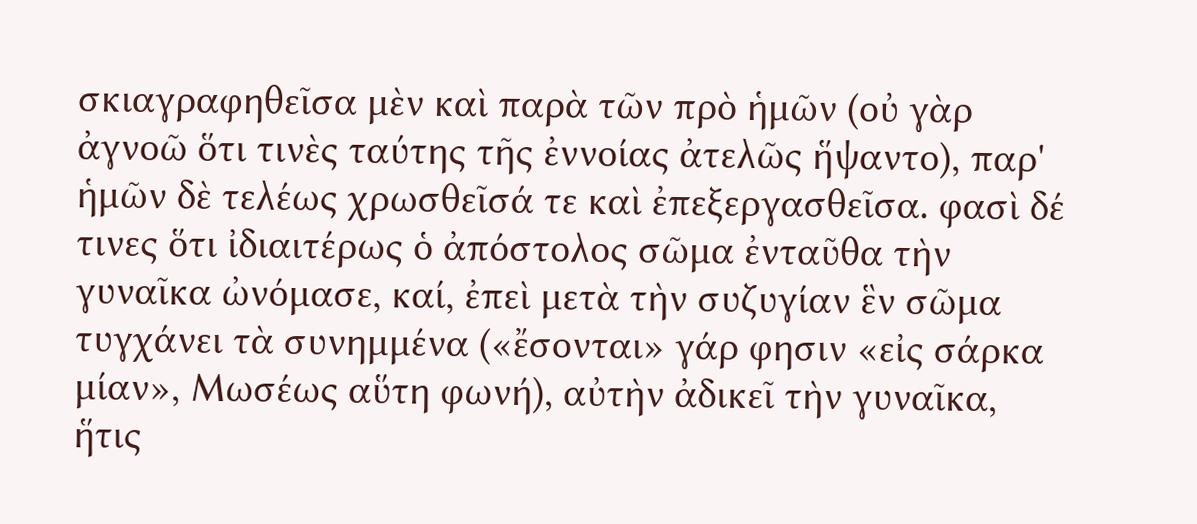σκιαγραφηθεῖσα μὲν καὶ παρὰ τῶν πρὸ ἡμῶν (οὐ γὰρ ἀγνοῶ ὅτι τινὲς ταύτης τῆς ἐννοίας ἀτελῶς ἥψαντο), παρ' ἡμῶν δὲ τελέως χρωσθεῖσά τε καὶ ἐπεξεργασθεῖσα. φασὶ δέ τινες ὅτι ἰδιαιτέρως ὁ ἀπόστολος σῶμα ἐνταῦθα τὴν γυναῖκα ὠνόμασε, καί, ἐπεὶ μετὰ τὴν συζυγίαν ἓν σῶμα τυγχάνει τὰ συνημμένα («ἔσονται» γάρ φησιν «εἰς σάρκα μίαν», Μωσέως αὕτη φωνή), αὐτὴν ἀδικεῖ τὴν γυναῖκα, ἥτις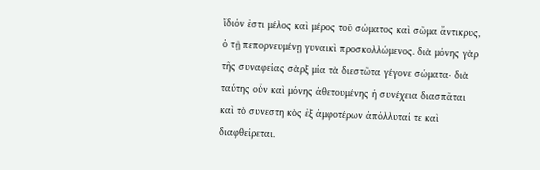ἴδιόν ἐστι μέλος καὶ μέρος τοῦ σώματος καὶ σῶμα ἄντικρυς, ὁ τῇ πεπορνευμένῃ γυναικὶ προσκολλώμενος. διὰ μόνης γὰρ τῆς συναφείας σὰρξ μία τὰ διεστῶτα γέγονε σώματα· διὰ ταύτης οὖν καὶ μόνης ἀθετουμένης ἡ συνέχεια διασπᾶται καὶ τὸ συνεστη κὸς ἐξ ἀμφοτέρων ἀπόλλυταί τε καὶ διαφθείρεται.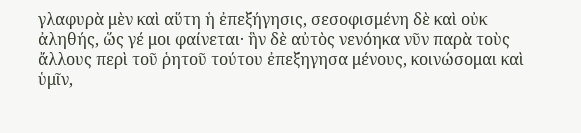γλαφυρὰ μὲν καὶ αὕτη ἡ ἐπεξήγησις, σεσοφισμένη δὲ καὶ οὐκ ἀληθής, ὥς γέ μοι φαίνεται· ἣν δὲ αὐτὸς νενόηκα νῦν παρὰ τοὺς ἄλλους περὶ τοῦ ῥητοῦ τούτου ἐπεξηγησα μένους, κοινώσομαι καὶ ὑμῖν,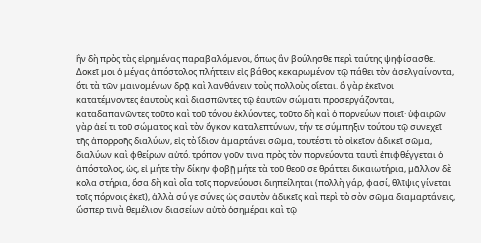ἣν δὴ πρὸς τὰς εἰρημένας παραβαλόμενοι, ὅπως ἂν βούλησθε περὶ ταύτης ψηφίσασθε. Δοκεῖ μοι ὁ μέγας ἀπόστολος πλήττειν εἰς βάθος κεκαρωμένον τῷ πάθει τὸν ἀσελγαίνοντα, ὅτι τὰ τῶν μαινομένων δρᾷ καὶ λανθάνειν τοὺς πολλοὺς οἴεται. ὃ γὰρ ἐκεῖνοι κατατέμνοντες ἑαυτοὺς καὶ διασπῶντες τῷ ἑαυτῶν σώματι προσεργάζονται, καταδαπανῶντες τοῦτο καὶ τοῦ τόνου ἐκλύοντες, τοῦτο δὴ καὶ ὁ πορνεύων ποιεῖ· ὑφαιρῶν γὰρ ἀεί τι τοῦ σώματος καὶ τὸν ὄγκον καταλεπτύνων, τήν τε σύμπηξιν τούτου τῷ συνεχεῖ τῆς ἀπορροῆς διαλύων, εἰς τὸ ἴδιον ἁμαρτάνει σῶμα, τουτέστι τὸ οἰκεῖον ἀδικεῖ σῶμα, διαλύων καὶ φθείρων αὐτό. τρόπον γοῦν τινα πρὸς τὸν πορνεύοντα ταυτὶ ἐπιφθέγγεται ὁ ἀπόστολος, ὡς, εἰ μήτε τὴν δίκην φοβῇ μήτε τὰ τοῦ θεοῦ σε θράττει δικαιωτήρια, μᾶλλον δὲ κολα στήρια, ὅσα δὴ καὶ οἷα τοῖς πορνεύουσι διηπείληται (πολλὴ γάρ, φασί, θλῖψις γίνεται τοῖς πόρνοις ἐκεῖ), ἀλλὰ σύ γε σύνες ὡς σαυτὸν ἀδικεῖς καὶ περὶ τὸ σὸν σῶμα διαμαρτάνεις, ὥσπερ τινὰ θεμέλιον διασείων αὐτὸ ὁσημέραι καὶ τῷ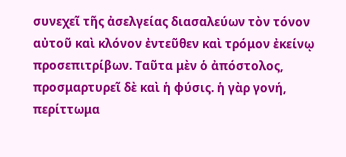συνεχεῖ τῆς ἀσελγείας διασαλεύων τὸν τόνον αὐτοῦ καὶ κλόνον ἐντεῦθεν καὶ τρόμον ἐκείνῳ προσεπιτρίβων. Ταῦτα μὲν ὁ ἀπόστολος, προσμαρτυρεῖ δὲ καὶ ἡ φύσις. ἡ γὰρ γονή, περίττωμα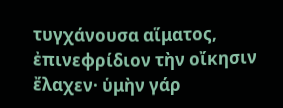τυγχάνουσα αἵματος, ἐπινεφρίδιον τὴν οἴκησιν ἔλαχεν· ὑμὴν γάρ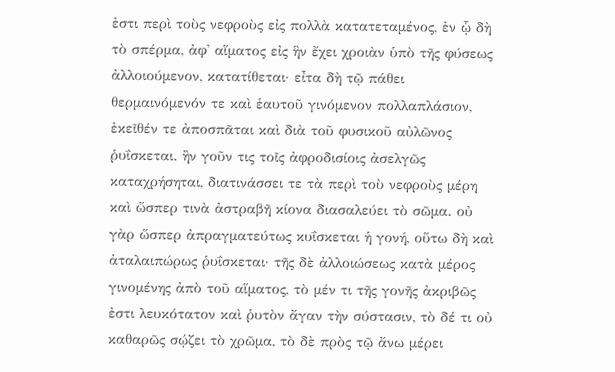ἐστι περὶ τοὺς νεφροὺς εἰς πολλὰ κατατεταμένος, ἐν ᾧ δὴ τὸ σπέρμα, ἀφ' αἵματος εἰς ἣν ἔχει χροιὰν ὑπὸ τῆς φύσεως ἀλλοιούμενον, κατατίθεται· εἶτα δὴ τῷ πάθει θερμαινόμενόν τε καὶ ἑαυτοῦ γινόμενον πολλαπλάσιον, ἐκεῖθέν τε ἀποσπᾶται καὶ διὰ τοῦ φυσικοῦ αὐλῶνος ῥυΐσκεται. ἢν γοῦν τις τοῖς ἀφροδισίοις ἀσελγῶς καταχρήσηται, διατινάσσει τε τὰ περὶ τοὺ νεφροὺς μέρη καὶ ὥσπερ τινὰ ἀστραβῆ κίονα διασαλεύει τὸ σῶμα. οὐ γὰρ ὥσπερ ἀπραγματεύτως κυΐσκεται ἡ γονή, οὕτω δὴ καὶ ἀταλαιπώρως ῥυΐσκεται· τῆς δὲ ἀλλοιώσεως κατὰ μέρος γινομένης ἀπὸ τοῦ αἵματος, τὸ μέν τι τῆς γονῆς ἀκριβῶς ἐστι λευκότατον καὶ ῥυτὸν ἄγαν τὴν σύστασιν, τὸ δέ τι οὐ καθαρῶς σῴζει τὸ χρῶμα, τὸ δὲ πρὸς τῷ ἄνω μέρει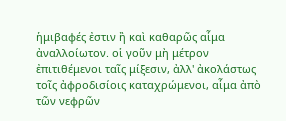ἡμιβαφές ἐστιν ἢ καὶ καθαρῶς αἷμα ἀναλλοίωτον. οἱ γοῦν μὴ μέτρον ἐπιτιθέμενοι ταῖς μίξεσιν, ἀλλ' ἀκολάστως τοῖς ἀφροδισίοις καταχρώμενοι, αἷμα ἀπὸ τῶν νεφρῶν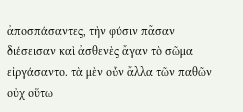ἀποσπάσαντες, τὴν φύσιν πᾶσαν διέσεισαν καὶ ἀσθενὲς ἄγαν τὸ σῶμα εἰργάσαντο. τὰ μὲν οὖν ἄλλα τῶν παθῶν οὐχ οὕτω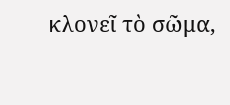κλονεῖ τὸ σῶμα,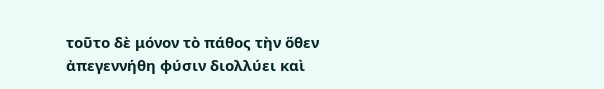τοῦτο δὲ μόνον τὸ πάθος τὴν ὅθεν ἀπεγεννήθη φύσιν διολλύει καὶ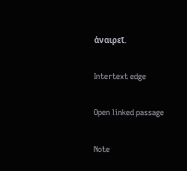ἀναιρεῖ.

Intertext edge

Open linked passage

Note